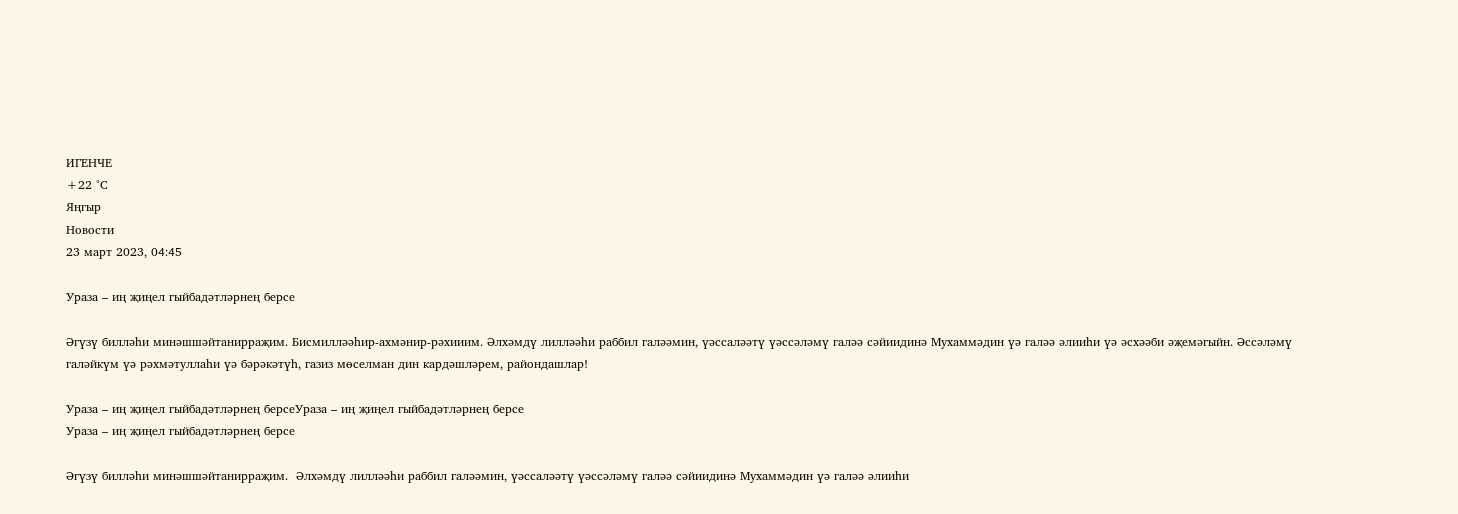ИГЕНЧЕ
+22 °С
Яңгыр
Новости
23 март 2023, 04:45

Ураза – иң җиңел гыйбадәтләрнең берсе

Әгүзү билләһи минәшшәйтанирраҗим. Бисмилләәһир-ахмәнир-рәхииим. Әлхәмдү лилләәһи раббил галәәмин, үәссаләәтү үәссәләмү галәә сәйиидинә Мухаммәдин үә галәә әлииһи үә әсхәәби әҗемәгыйн. Әссәләмү галәйкүм үә рәхмәтуллаһи үә бәрәкәтүһ, газиз мөселман дин кардәшләрем, райондашлар!

Ураза – иң җиңел гыйбадәтләрнең берсеУраза – иң җиңел гыйбадәтләрнең берсе
Ураза – иң җиңел гыйбадәтләрнең берсе

Әгүзү билләһи минәшшәйтанирраҗим.  Әлхәмдү лилләәһи раббил галәәмин, үәссаләәтү үәссәләмү галәә сәйиидинә Мухаммәдин үә галәә әлииһи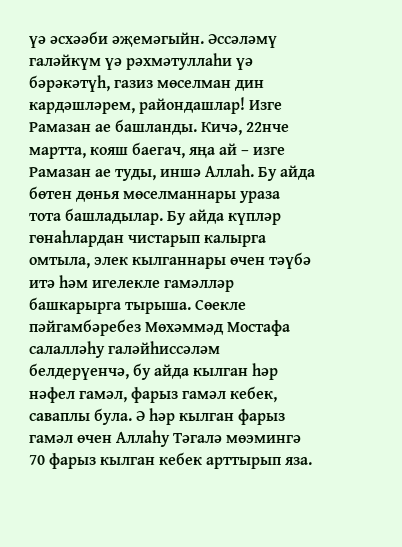үә әсхәәби әҗемәгыйн. Әссәләмү галәйкүм үә рәхмәтуллаһи үә бәрәкәтүһ, газиз мөселман дин кардәшләрем, райондашлар! Изге Рамазан ае башланды. Кичә, 22нче мартта, кояш баегач, яңа ай – изге Рамазан ае туды, иншә Аллаһ. Бу айда бөтен дөнья мөселманнары ураза тота башладылар. Бу айда күпләр гөнаһлардан чистарып калырга омтыла, элек кылганнары өчен тәүбә итә һәм игелекле гамәлләр башкарырга тырыша. Сөекле пәйгамбәребез Мөхәммәд Мостафа салалләһу галәйһиссәләм белдерүенчә, бу айда кылган һәр нәфел гамәл, фарыз гамәл кебек, саваплы була. Ә һәр кылган фарыз гамәл өчен Аллаһу Тәгалә мөэмингә 70 фарыз кылган кебек арттырып яза.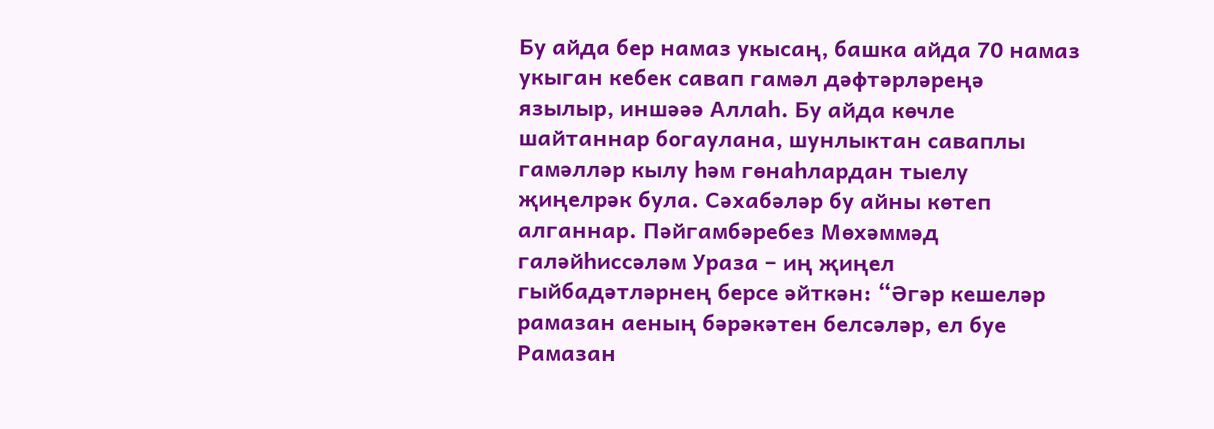Бу айда бер намаз укысаң, башка айда 70 намаз укыган кебек савап гамәл дәфтәрләреңә язылыр, иншәәә Аллаһ. Бу айда көчле шайтаннар богаулана, шунлыктан саваплы гамәлләр кылу һәм гөнаһлардан тыелу җиңелрәк була. Сәхабәләр бу айны көтеп алганнар. Пәйгамбәребез Мөхәммәд галәйһиссәләм Ураза – иң җиңел гыйбадәтләрнең берсе әйткән: “Әгәр кешеләр рамазан аеның бәрәкәтен белсәләр, ел буе Рамазан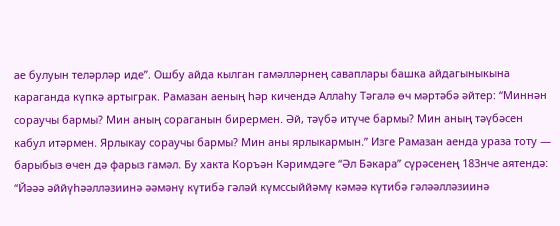ае булуын теләрләр иде”. Ошбу айда кылган гамәлләрнең саваплары башка айдагыныкына караганда күпкә артыграк. Рамазан аеның һәр кичендә Аллаһу Тәгалә өч мәртәбә әйтер: “Миннән сораучы бармы? Мин аның сораганын бирермен. Әй, тәүбә итүче бармы? Мин аның тәүбәсен кабул итәрмен. Ярлыкау сораучы бармы? Мин аны ярлыкармын.” Изге Рамазан аенда ураза тоту — барыбыз өчен дә фарыз гамәл. Бу хакта Коръән Кәримдәге “Әл Бәкара” сүрәсенең 183нче аятендә: “Йәәә әййүһәәлләзиинә әәмәнү күтибә гәләй күмссыййәмү кәмәә күтибә гәләәлләзиинә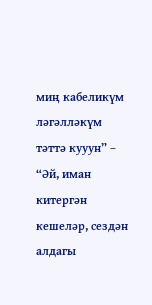миң кабеликүм ләгәлләкүм тәттә кууун” – “Әй, иман китергән кешеләр, сездән алдагы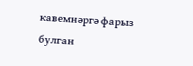кавемнәргә фарыз булган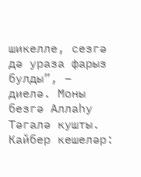шикелле, сезгә дә ураза фарыз булды”, – диелә. Моны безгә Аллаһу Тәгалә кушты. Кайбер кешеләр: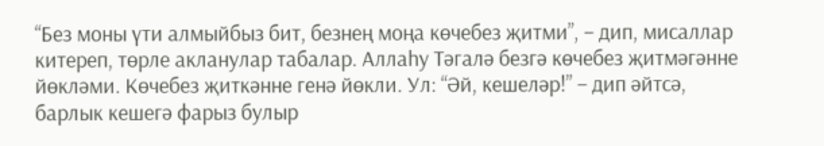“Без моны үти алмыйбыз бит, безнең моңа көчебез җитми”, – дип, мисаллар китереп, төрле акланулар табалар. Аллаһу Тәгалә безгә көчебез җитмәгәнне йөкләми. Көчебез җиткәнне генә йөкли. Ул: “Әй, кешеләр!” – дип әйтсә, барлык кешегә фарыз булыр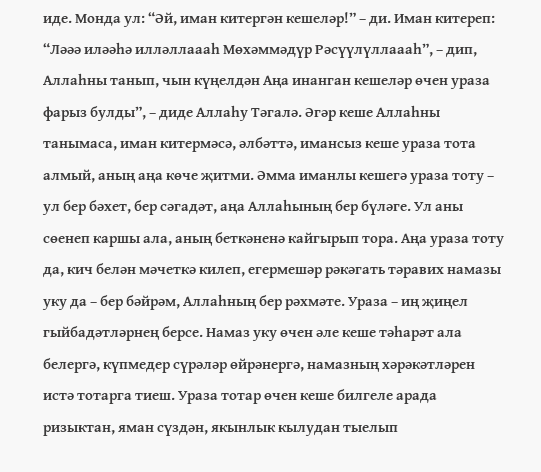иде. Монда ул: “Әй, иман китергән кешеләр!” – ди. Иман китереп: “Ләәә иләәһә илләллаааһ Мөхәммәдүр Рәсүүлүллаааһ”, – дип, Аллаһны танып, чын күңелдән Аңа инанган кешеләр өчен ураза фарыз булды”, – диде Аллаһу Тәгалә. Әгәр кеше Аллаһны танымаса, иман китермәсә, әлбәттә, имансыз кеше ураза тота алмый, аның аңа көче җитми. Әмма иманлы кешегә ураза тоту – ул бер бәхет, бер сәгадәт, аңа Аллаһының бер бүләге. Ул аны сөенеп каршы ала, аның беткәненә кайгырып тора. Аңа ураза тоту да, кич белән мәчеткә килеп, егермешәр рәкәгать тәравих намазы уку да – бер бәйрәм, Аллаһның бер рәхмәте. Ураза – иң җиңел гыйбадәтләрнең берсе. Намаз уку өчен әле кеше тәһарәт ала белергә, күпмедер сүрәләр өйрәнергә, намазның хәрәкәтләрен истә тотарга тиеш. Ураза тотар өчен кеше билгеле арада ризыктан, яман сүздән, якынлык кылудан тыелып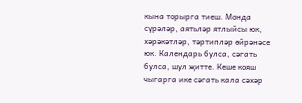кына торырга тиеш. Монда сүрәләр, аятьләр ятлыйсы юк, хәрәкәтләр, тәртипләр өйрәнәсе юк. Календарь булса, сәгать булса, шул җитте. Кеше кояш чыгарга ике сәгать кала сәхәр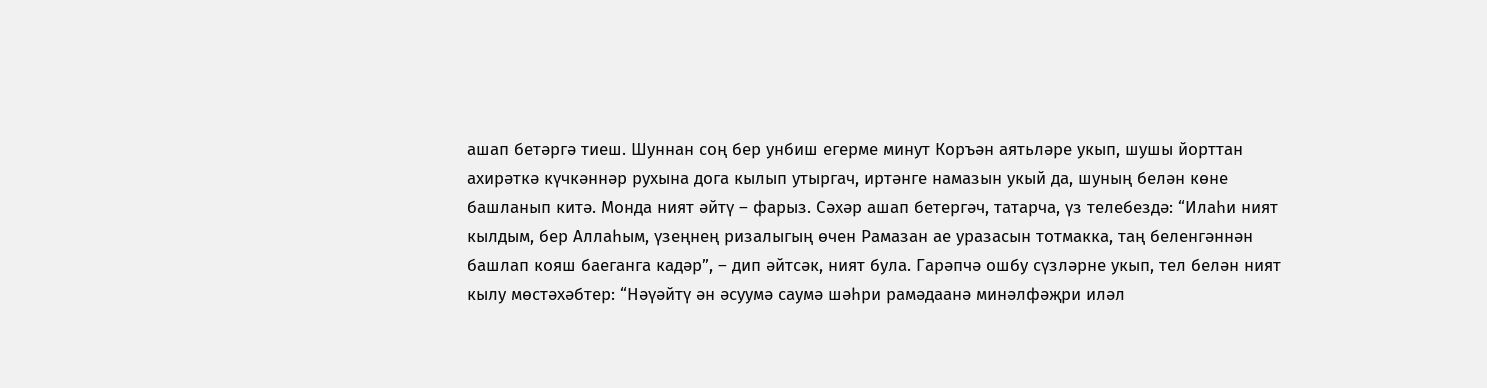ашап бетәргә тиеш. Шуннан соң бер унбиш егерме минут Коръән аятьләре укып, шушы йорттан ахирәткә күчкәннәр рухына дога кылып утыргач, иртәнге намазын укый да, шуның белән көне башланып китә. Монда ният әйтү – фарыз. Сәхәр ашап бетергәч, татарча, үз телебездә: “Илаһи ният кылдым, бер Аллаһым, үзеңнең ризалыгың өчен Рамазан ае уразасын тотмакка, таң беленгәннән башлап кояш баеганга кадәр”, – дип әйтсәк, ният була. Гарәпчә ошбу сүзләрне укып, тел белән ният кылу мөстәхәбтер: “Нәүәйтү ән әсуумә саумә шәһри рамәдаанә минәлфәҗри иләл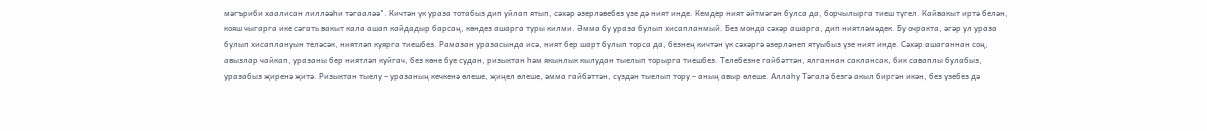мәгъриби хаалисан лилләәһи тәгааләә". Кичтән үк ураза тотабыз дип уйлап ятып, сәхәр әзерләвебез үзе дә ният инде. Кемдер ният әйтмәгән булса да, борчылырга тиеш түгел. Кайвакыт иртә белән, кояш чыгарга ике сәгать вакыт кала ашап кайдадыр барсаң, көндез ашарга туры килми. Әмма бу ураза булып хисапланмый. Без монда сәхәр ашарга, дип ниятләмәдек. Бу очракта, әгәр ул ураза булып хисаплануын теләсәк, ниятләп куярга тиешбез. Рамазан уразасында исә, ният бер шарт булып торса да, безнең кичтән үк сәхәргә әзерләнеп ятуыбыз үзе ният инде. Сәхәр ашаганнан соң, авызлар чайкап, уразаны бер ниятләп куйгач, без көне буе судан, ризыктан һәм якынлык кылудан тыелып торырга тиешбез. Телебезне гайбәттән, ялганнан саклансак, бик саваплы булабыз, уразабыз җиренә җитә. Ризыктан тыелу – уразаның кечкенә өлеше, җиңел өлеше, әмма гайбәттән, сүздән тыелып тору – аның авыр өлеше. Аллаһу Тәгалә безгә акыл биргән икән, без үзебез дә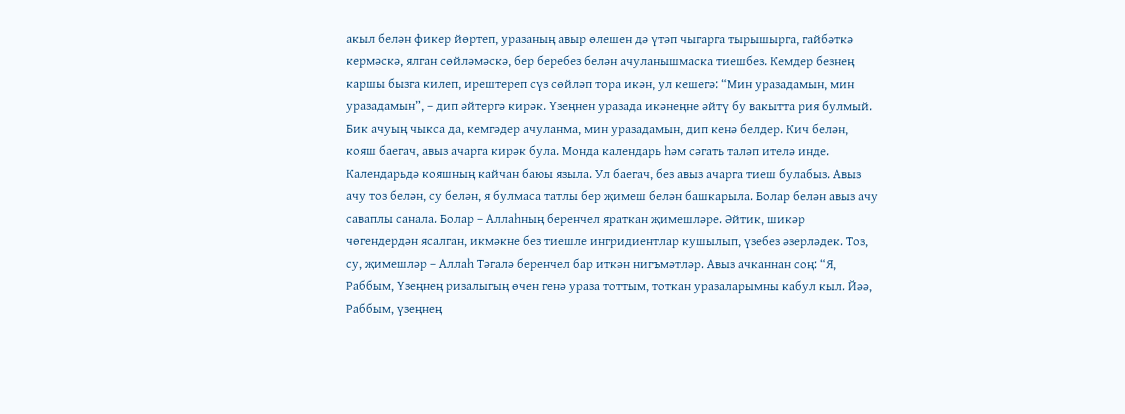акыл белән фикер йөртеп, уразаның авыр өлешен дә үтәп чыгарга тырышырга, гайбәткә кермәскә, ялган сөйләмәскә, бер беребез белән ачуланышмаска тиешбез. Кемдер безнең каршы бызга килеп, ирештереп сүз сөйләп тора икән, ул кешегә: “Мин уразадамын, мин уразадамын”, – дип әйтергә кирәк. Үзеңнен уразада икәнеңне әйтү бу вакытта рия булмый. Бик ачуың чыкса да, кемгәдер ачуланма, мин уразадамын, дип кенә белдер. Кич белән, кояш баегач, авыз ачарга кирәк була. Монда календарь һәм сәгать таләп ителә инде. Календарьдә кояшның кайчан баюы языла. Ул баегач, без авыз ачарга тиеш булабыз. Авыз ачу тоз белән, су белән, я булмаса татлы бер җимеш белән башкарыла. Болар белән авыз ачу саваплы санала. Болар – Аллаһның беренчел яраткан җимешләре. Әйтик, шикәр чөгендердән ясалган, икмәкне без тиешле ингридиентлар кушылып, үзебез әзерләдек. Тоз, су, җимешләр – Аллаһ Тәгалә беренчел бар иткән нигъмәтләр. Авыз ачканнан соң: “Я, Раббым, Үзеңнең ризалыгың өчен генә ураза тоттым, тоткан уразаларымны кабул кыл. Йәә, Раббым, үзеңнең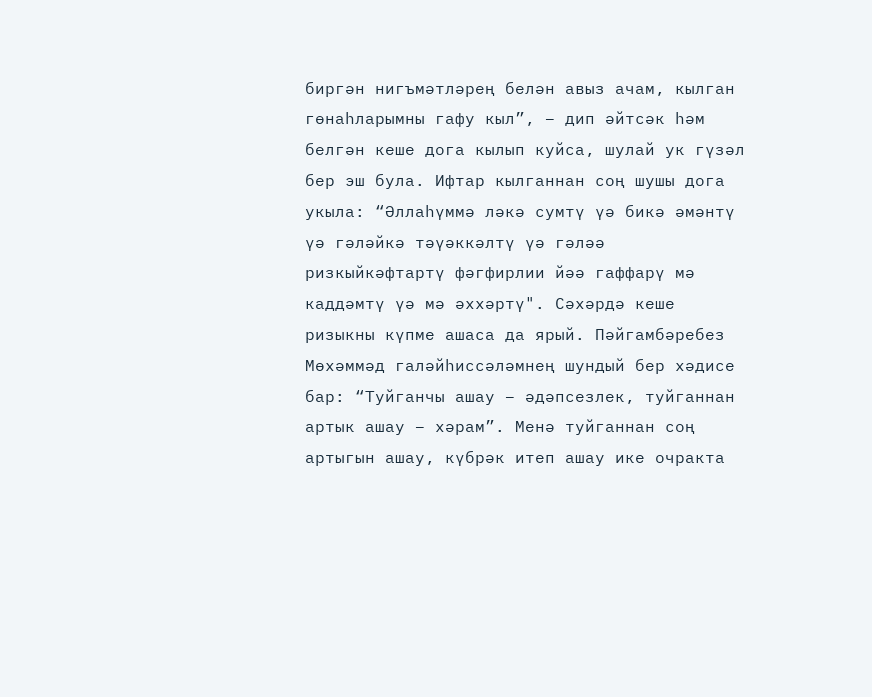биргән нигъмәтләрең белән авыз ачам, кылган гөнаһларымны гафу кыл”, – дип әйтсәк һәм белгән кеше дога кылып куйса, шулай ук гүзәл бер эш була. Ифтар кылганнан соң шушы дога укыла: “Әллаһүммә ләкә сумтү үә бикә әмәнтү үә гәләйкә тәүәккәлтү үә гәләә ризкыйкәфтартү фәгфирлии йәә гаффарү мә каддәмтү үә мә әххәртү". Сәхәрдә кеше ризыкны күпме ашаса да ярый. Пәйгамбәребез Мөхәммәд галәйһиссәләмнең шундый бер хәдисе бар: “Туйганчы ашау – әдәпсезлек, туйганнан артык ашау – хәрам”. Менә туйганнан соң артыгын ашау, күбрәк итеп ашау ике очракта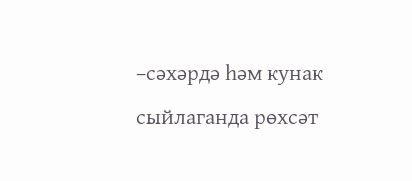–сәхәрдә һәм кунак сыйлаганда рөхсәт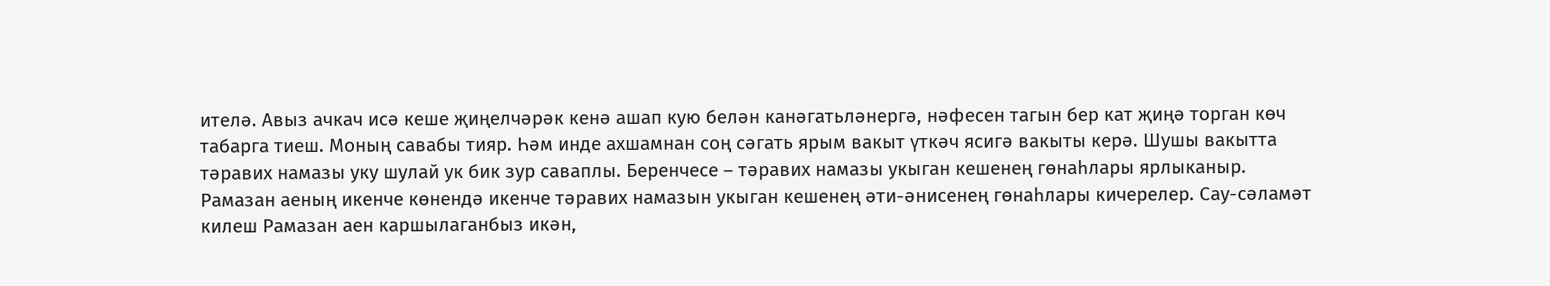ителә. Авыз ачкач исә кеше җиңелчәрәк кенә ашап кую белән канәгатьләнергә, нәфесен тагын бер кат җиңә торган көч табарга тиеш. Моның савабы тияр. Һәм инде ахшамнан соң сәгать ярым вакыт үткәч ясигә вакыты керә. Шушы вакытта тәравих намазы уку шулай ук бик зур саваплы. Беренчесе – тәравих намазы укыган кешенең гөнаһлары ярлыканыр. Рамазан аеның икенче көнендә икенче тәравих намазын укыган кешенең әти-әнисенең гөнаһлары кичерелер. Сау-сәламәт килеш Рамазан аен каршылаганбыз икән,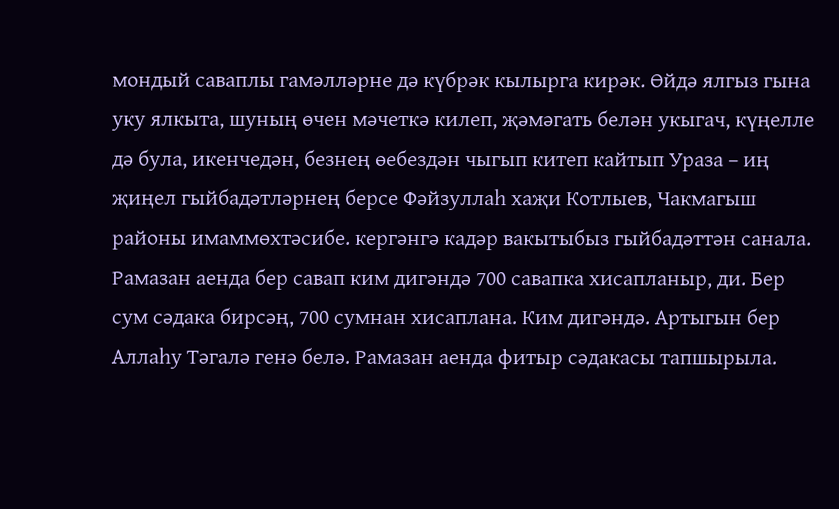мондый саваплы гамәлләрне дә күбрәк кылырга кирәк. Өйдә ялгыз гына уку ялкыта, шуның өчен мәчеткә килеп, җәмәгать белән укыгач, күңелле дә була, икенчедән, безнең өебездән чыгып китеп кайтып Ураза – иң җиңел гыйбадәтләрнең берсе Фәйзуллаһ хаҗи Котлыев, Чакмагыш районы имаммөхтәсибе. кергәнгә кадәр вакытыбыз гыйбадәттән санала. Рамазан аенда бер савап ким дигәндә 700 савапка хисапланыр, ди. Бер сум сәдака бирсәң, 700 сумнан хисаплана. Ким дигәндә. Артыгын бер Аллаһу Тәгалә генә белә. Рамазан аенда фитыр сәдакасы тапшырыла.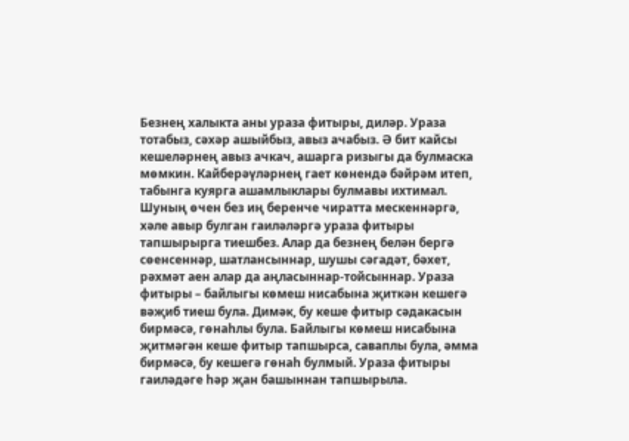Безнең халыкта аны ураза фитыры, диләр. Ураза тотабыз, сәхәр ашыйбыз, авыз ачабыз. Ә бит кайсы кешеләрнең авыз ачкач, ашарга ризыгы да булмаска мөмкин. Кайберәүләрнең гает көнендә бәйрәм итеп, табынга куярга ашамлыклары булмавы ихтимал. Шуның өчен без иң беренче чиратта мескеннәргә, хәле авыр булган гаиләләргә ураза фитыры тапшырырга тиешбез. Алар да безнең белән бергә сөенсеннәр, шатлансыннар, шушы сәгадәт, бәхет, рәхмәт аен алар да аңласыннар-тойсыннар. Ураза фитыры – байлыгы көмеш нисабына җиткән кешегә вәҗиб тиеш була. Димәк, бу кеше фитыр сәдакасын бирмәсә, гөнаһлы була. Байлыгы көмеш нисабына җитмәгән кеше фитыр тапшырса, саваплы була, әмма бирмәсә, бу кешегә гөнаһ булмый. Ураза фитыры гаиләдәге һәр җан башыннан тапшырыла.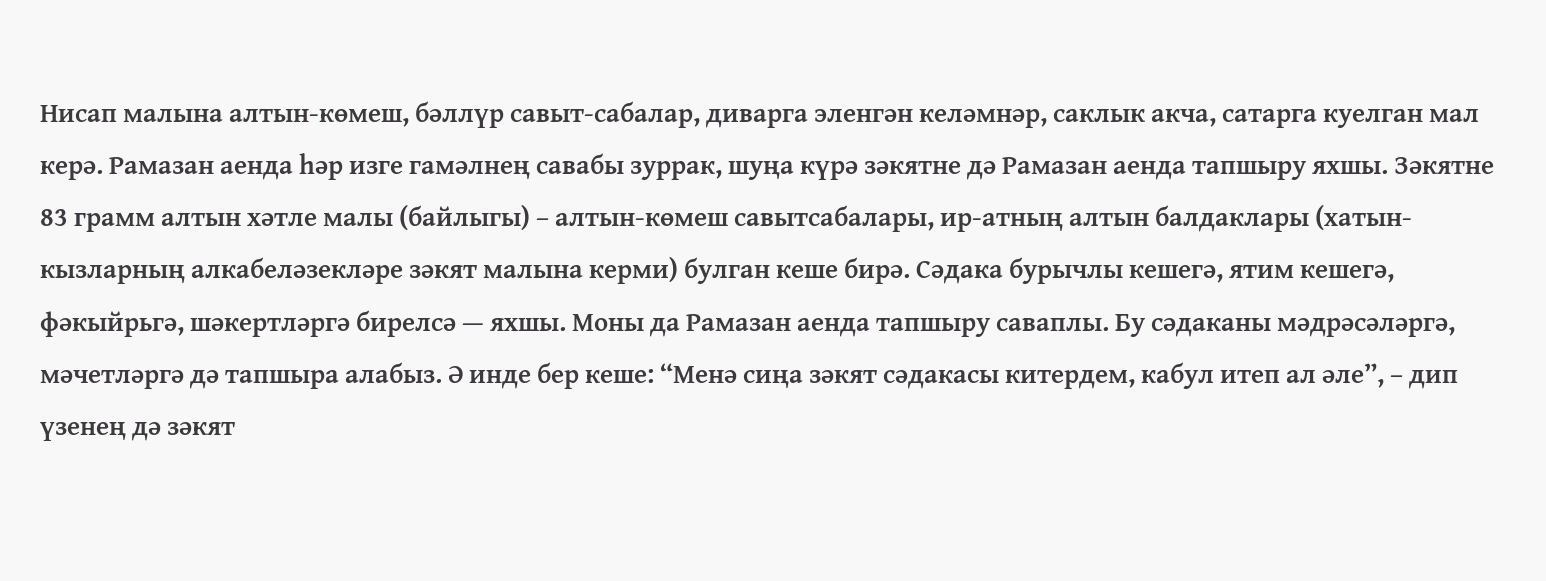Нисап малына алтын-көмеш, бәллүр савыт-сабалар, диварга эленгән келәмнәр, саклык акча, сатарга куелган мал керә. Рамазан аенда һәр изге гамәлнең савабы зуррак, шуңа күрә зәкятне дә Рамазан аенда тапшыру яхшы. Зәкятне 83 грамм алтын хәтле малы (байлыгы) – алтын-көмеш савытсабалары, ир-атның алтын балдаклары (хатын-кызларның алкабеләзекләре зәкят малына керми) булган кеше бирә. Сәдака бурычлы кешегә, ятим кешегә, фәкыйрьгә, шәкертләргә бирелсә — яхшы. Моны да Рамазан аенда тапшыру саваплы. Бу сәдаканы мәдрәсәләргә, мәчетләргә дә тапшыра алабыз. Ә инде бер кеше: “Менә сиңа зәкят сәдакасы китердем, кабул итеп ал әле”, – дип үзенең дә зәкят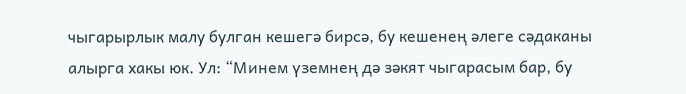чыгарырлык малу булган кешегә бирсә, бу кешенең әлеге сәдаканы алырга хакы юк. Ул: “Минем үземнең дә зәкят чыгарасым бар, бу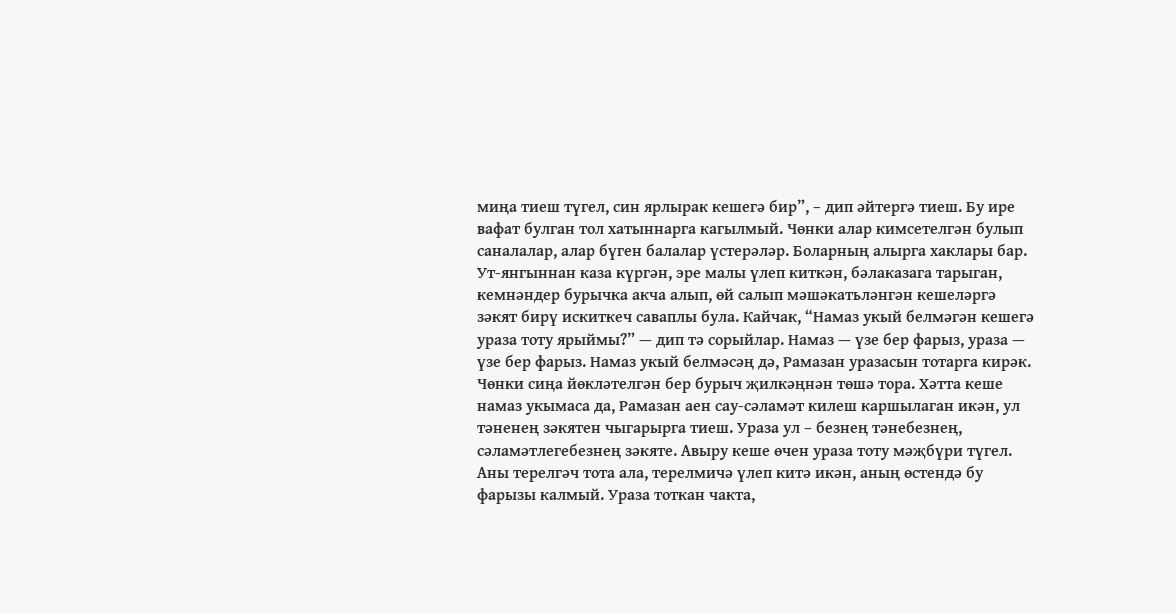миңа тиеш түгел, син ярлырак кешегә бир”, – дип әйтергә тиеш. Бу ире вафат булган тол хатыннарга кагылмый. Чөнки алар кимсетелгән булып саналалар, алар бүген балалар үстерәләр. Боларның алырга хаклары бар. Ут-янгыннан каза күргән, эре малы үлеп киткән, бәлаказага тарыган, кемнәндер бурычка акча алып, өй салып мәшәкатьләнгән кешеләргә зәкят бирү искиткеч саваплы була. Кайчак, “Намаз укый белмәгән кешегә ураза тоту ярыймы?” — дип тә сорыйлар. Намаз — үзе бер фарыз, ураза — үзе бер фарыз. Намаз укый белмәсәң дә, Рамазан уразасын тотарга кирәк. Чөнки сиңа йөкләтелгән бер бурыч җилкәңнән төшә тора. Хәтта кеше намаз укымаса да, Рамазан аен сау-сәламәт килеш каршылаган икән, ул тәненең зәкятен чыгарырга тиеш. Ураза ул – безнең тәнебезнең, сәламәтлегебезнең зәкяте. Авыру кеше өчен ураза тоту мәҗбүри түгел. Аны терелгәч тота ала, терелмичә үлеп китә икән, аның өстендә бу фарызы калмый. Ураза тоткан чакта,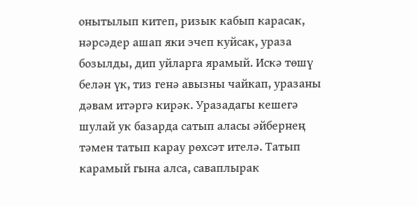онытылып китеп, ризык кабып карасак, нәрсәдер ашап яки эчеп куйсак, ураза бозылды, дип уйларга ярамый. Искә төшү белән үк, тиз генә авызны чайкап, уразаны дәвам итәргә кирәк. Уразадагы кешегә шулай ук базарда сатып аласы әйбернең тәмен татып карау рөхсәт ителә. Татып карамый гына алса, саваплырак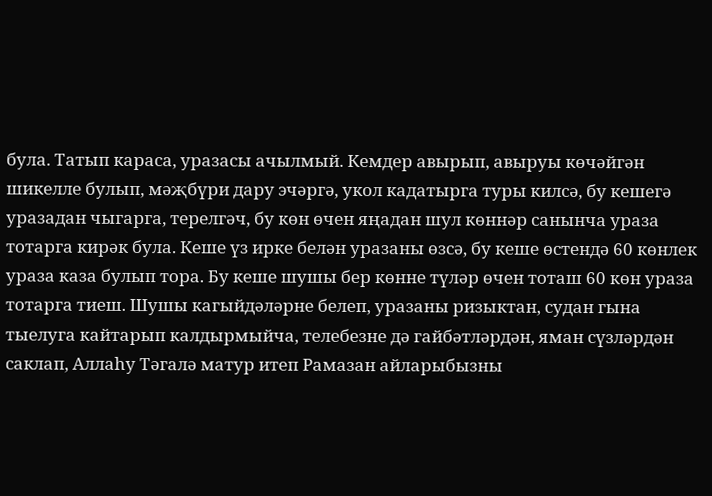була. Татып караса, уразасы ачылмый. Кемдер авырып, авыруы көчәйгән шикелле булып, мәҗбүри дару эчәргә, укол кадатырга туры килсә, бу кешегә уразадан чыгарга, терелгәч, бу көн өчен яңадан шул көннәр санынча ураза тотарга кирәк була. Кеше үз ирке белән уразаны өзсә, бу кеше өстендә 60 көнлек ураза каза булып тора. Бу кеше шушы бер көнне түләр өчен тоташ 60 көн ураза тотарга тиеш. Шушы кагыйдәләрне белеп, уразаны ризыктан, судан гына тыелуга кайтарып калдырмыйча, телебезне дә гайбәтләрдән, яман сүзләрдән саклап, Аллаһу Тәгалә матур итеп Рамазан айларыбызны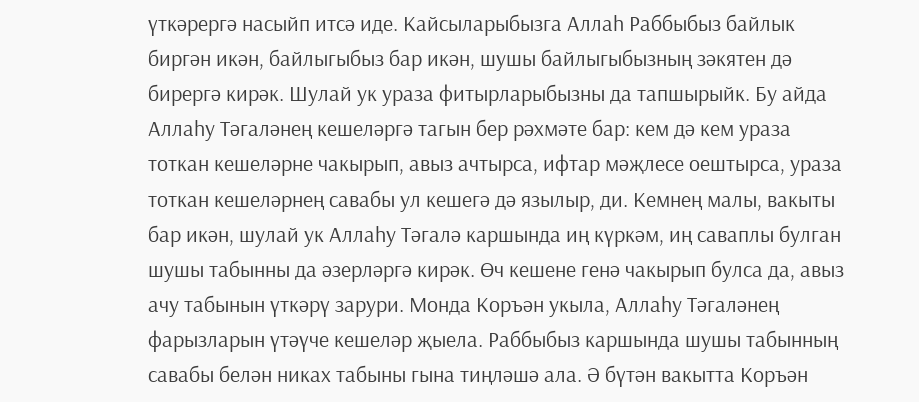үткәрергә насыйп итсә иде. Кайсыларыбызга Аллаһ Раббыбыз байлык биргән икән, байлыгыбыз бар икән, шушы байлыгыбызның зәкятен дә бирергә кирәк. Шулай ук ураза фитырларыбызны да тапшырыйк. Бу айда Аллаһу Тәгаләнең кешеләргә тагын бер рәхмәте бар: кем дә кем ураза тоткан кешеләрне чакырып, авыз ачтырса, ифтар мәҗлесе оештырса, ураза тоткан кешеләрнең савабы ул кешегә дә язылыр, ди. Кемнең малы, вакыты бар икән, шулай ук Аллаһу Тәгалә каршында иң күркәм, иң саваплы булган шушы табынны да әзерләргә кирәк. Өч кешене генә чакырып булса да, авыз ачу табынын үткәрү зарури. Монда Коръән укыла, Аллаһу Тәгаләнең фарызларын үтәүче кешеләр җыела. Раббыбыз каршында шушы табынның савабы белән никах табыны гына тиңләшә ала. Ә бүтән вакытта Коръән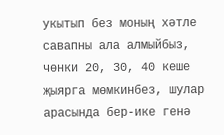укытып без моның хәтле савапны ала алмыйбыз, чөнки 20, 30, 40 кеше җыярга мөмкинбез, шулар арасында бер-ике генә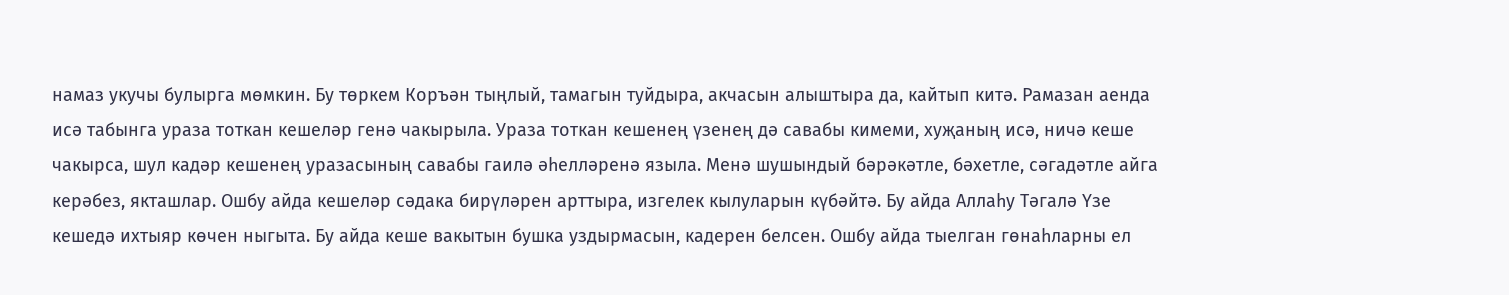намаз укучы булырга мөмкин. Бу төркем Коръән тыңлый, тамагын туйдыра, акчасын алыштыра да, кайтып китә. Рамазан аенда исә табынга ураза тоткан кешеләр генә чакырыла. Ураза тоткан кешенең үзенең дә савабы кимеми, хуҗаның исә, ничә кеше чакырса, шул кадәр кешенең уразасының савабы гаилә әһелләренә языла. Менә шушындый бәрәкәтле, бәхетле, сәгадәтле айга керәбез, якташлар. Ошбу айда кешеләр сәдака бирүләрен арттыра, изгелек кылуларын күбәйтә. Бу айда Аллаһу Тәгалә Үзе кешедә ихтыяр көчен ныгыта. Бу айда кеше вакытын бушка уздырмасын, кадерен белсен. Ошбу айда тыелган гөнаһларны ел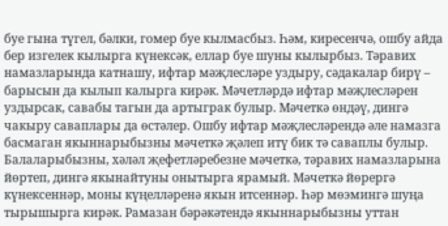буе гына түгел, бәлки, гомер буе кылмасбыз. Һәм, киресенчә, ошбу айда бер изгелек кылырга күнексәк, еллар буе шуны кылырбыз. Тәравих намазларында катнашу, ифтар мәҗлесләре уздыру, сәдакалар бирү – барысын да кылып калырга кирәк. Мәчетләрдә ифтар мәҗлесләрен уздырсак, савабы тагын да артыграк булыр. Мәчеткә өндәү, дингә чакыру саваплары да өстәлер. Ошбу ифтар мәҗлесләрендә әле намазга басмаган якыннарыбызны мәчеткә җәлеп итү бик тә саваплы булыр. Балаларыбызны, хәләл җефетләребезне мәчеткә, тәравих намазларына йөртеп, дингә якынайтуны онытырга ярамый. Мәчеткә йөрергә күнексеннәр, моны күңелләренә якын итсеннәр. Һәр мөэмингә шуңа тырышырга кирәк. Рамазан бәрәкәтендә якыннарыбызны уттан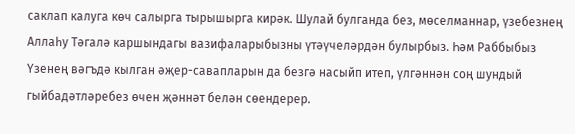саклап калуга көч салырга тырышырга кирәк. Шулай булганда без, мөселманнар, үзебезнең Аллаһу Тәгалә каршындагы вазифаларыбызны үтәүчеләрдән булырбыз. Һәм Раббыбыз Үзенең вәгъдә кылган әҗер-савапларын да безгә насыйп итеп, үлгәннән соң шундый гыйбадәтләребез өчен җәннәт белән сөендерер.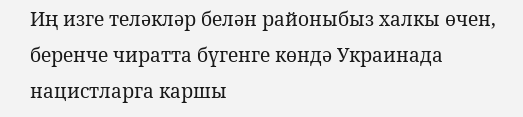Иң изге теләкләр белән районыбыз халкы өчен, беренче чиратта бүгенге көндә Украинада нацистларга каршы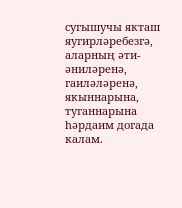сугышучы якташ яугирләребезгә, аларның әти-әниләренә, гаиләләренә, якыннарына, туганнарына һәрдаим догада калам.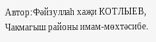Автор:Фәйзуллаһ хаҗи КОТЛЫЕВ, Чакмагыш районы имам-мөхтәсибе.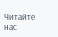Читайте нас